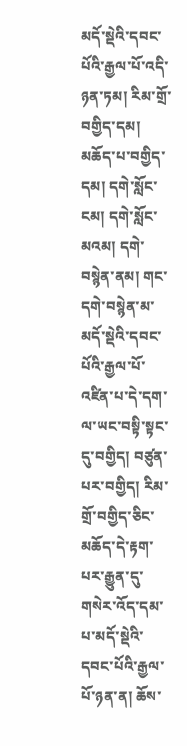མདོ་སྡེའི་དབང་པོའི་རྒྱལ་པོ་འདི་ཉན་ཏམ། རིམ་གྲོ་བགྱིད་དམ། མཆོད་པ་བགྱིད་དམ། དགེ་སློང་ངམ། དགེ་སློང་མའམ། དགེ་བསྙེན་ནམ། གང་དགེ་བསྙེན་མ་མདོ་སྡེའི་དབང་པོའི་རྒྱལ་པོ་འཛིན་པ་དེ་དག་ལ་ཡང་བསྟི་སྟང་དུ་བགྱིད། བཙུན་པར་བགྱིད། རིམ་གྲོ་བགྱིད་ཅིང་མཆོད་དེ་རྟག་པར་རྒྱུན་དུ་གསེར་འོད་དམ་པ་མདོ་སྡེའི་དབང་པོའི་རྒྱལ་པོ་ཉན་ན། ཆོས་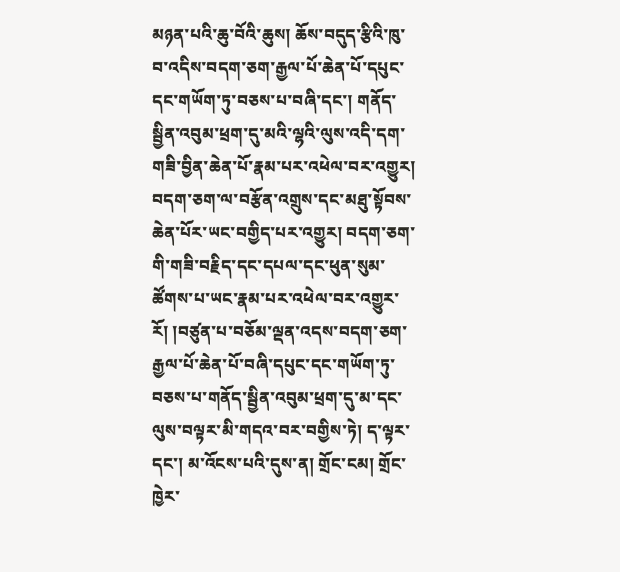མཉན་པའི་ཆུ་བོའི་ཆུས། ཆོས་བདུད་རྩིའི་ཁུ་བ་འདིས་བདག་ཅག་རྒྱལ་པོ་ཆེན་པོ་དཔུང་དང་གཡོག་ཏུ་བཅས་པ་བཞི་དང་། གནོད་སྦྱིན་འབུམ་ཕྲག་དུ་མའི་ལྷའི་ལུས་འདི་དག་གཟི་བྱིན་ཆེན་པོ་རྣམ་པར་འཕེལ་བར་འགྱུར། བདག་ཅག་ལ་བརྩོན་འགྲུས་དང་མཐུ་སྟོབས་ཆེན་པོར་ཡང་བགྱིད་པར་འགྱུར། བདག་ཅག་གི་གཟི་བརྗིད་དང་དཔལ་དང་ཕུན་སུམ་ཚོགས་པ་ཡང་རྣམ་པར་འཕེལ་བར་འགྱུར་རོ། །བཙུན་པ་བཅོམ་ལྡན་འདས་བདག་ཅག་རྒྱལ་པོ་ཆེན་པོ་བཞི་དཔུང་དང་གཡོག་ཏུ་བཅས་པ་གནོད་སྦྱིན་འབུམ་ཕྲག་དུ་མ་དང་ལུས་བལྟར་མི་གདའ་བར་བགྱིས་ཏེ། ད་ལྟར་དང་། མ་འོངས་པའི་དུས་ན། གྲོང་ངམ། གྲོང་ཁྱེར་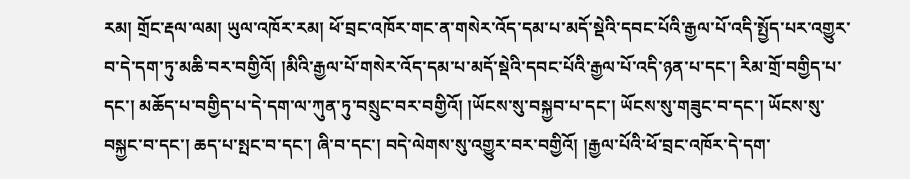རམ། གྲོང་རྡལ་ལམ། ཡུལ་འཁོར་རམ། ཕོ་བྲང་འཁོར་གང་ན་གསེར་འོད་དམ་པ་མདོ་སྡེའི་དབང་པོའི་རྒྱལ་པོ་འདི་སྤྱོད་པར་འགྱུར་བ་དེ་དག་ཏུ་མཆི་བར་བགྱིའོ། །མིའི་རྒྱལ་པོ་གསེར་འོད་དམ་པ་མདོ་སྡེའི་དབང་པོའི་རྒྱལ་པོ་འདི་ཉན་པ་དང་། རིམ་གྲོ་བགྱིད་པ་དང་། མཆོད་པ་བགྱིད་པ་དེ་དག་ལ་ཀུན་ཏུ་བསྲུང་བར་བགྱིའོ། །ཡོངས་སུ་བསྐྱབ་པ་དང་། ཡོངས་སུ་གཟུང་བ་དང་། ཡོངས་སུ་བསྐྱང་བ་དང་། ཆད་པ་སྤང་བ་དང་། ཞི་བ་དང་། བདེ་ལེགས་སུ་འགྱུར་བར་བགྱིའོ། །རྒྱལ་པོའི་ཕོ་བྲང་འཁོར་དེ་དག་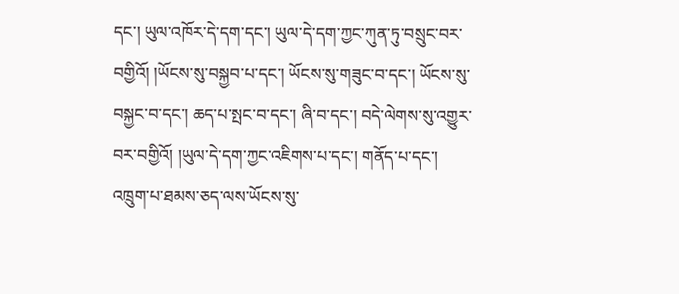དང་། ཡུལ་འཁོར་དེ་དག་དང་། ཡུལ་དེ་དག་ཀྱང་ཀུན་ཏུ་བསྲུང་བར་བགྱིའོ། །ཡོངས་སུ་བསྐྱབ་པ་དང་། ཡོངས་སུ་གཟུང་བ་དང་། ཡོངས་སུ་བསྐྱང་བ་དང་། ཆད་པ་སྤང་བ་དང་། ཞི་བ་དང་། བདེ་ལེགས་སུ་འགྱུར་བར་བགྱིའོ། །ཡུལ་དེ་དག་ཀྱང་འཇིགས་པ་དང་། གནོད་པ་དང་། འཁྲུག་པ་ཐམས་ཅད་ལས་ཡོངས་སུ་